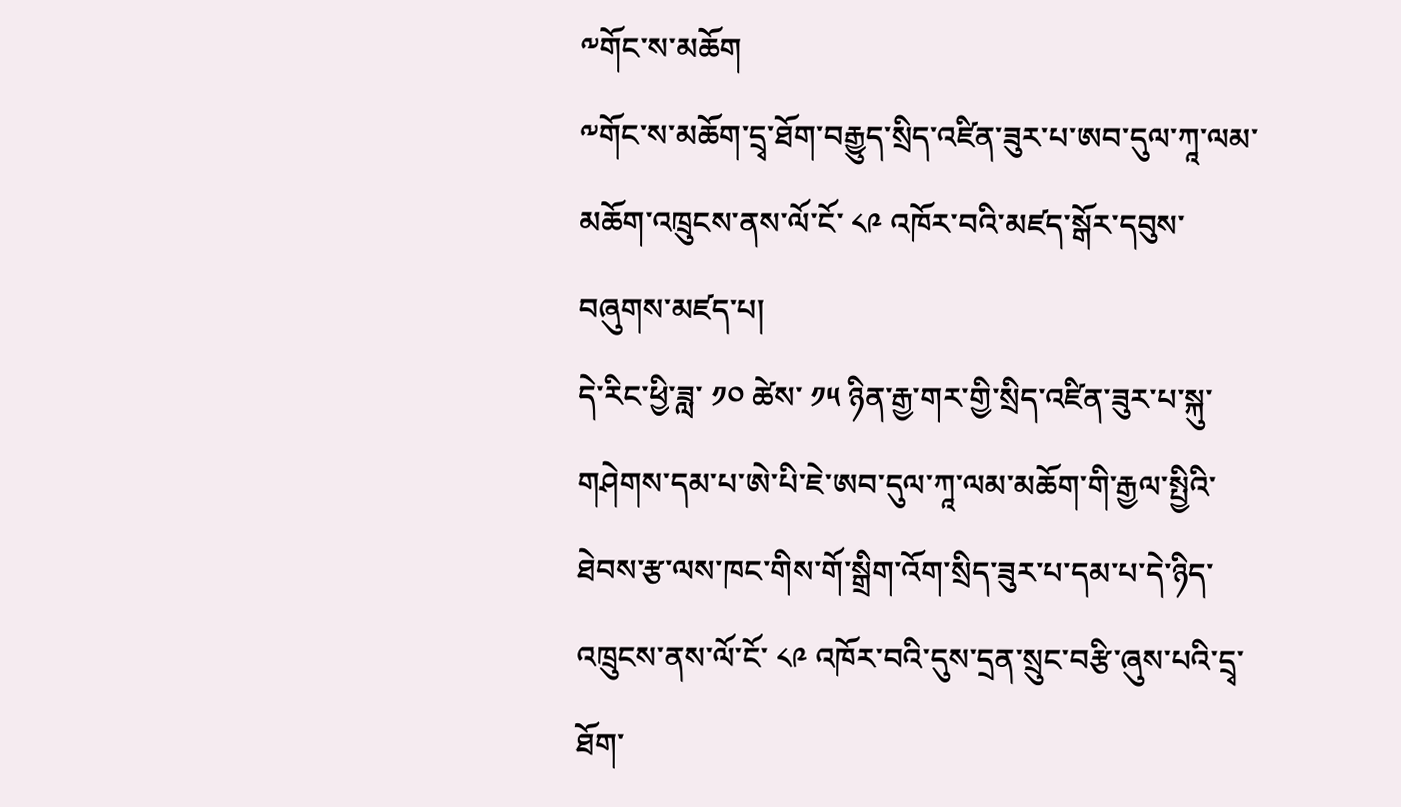༸གོང་ས་མཆོག
༸གོང་ས་མཆོག་དྲྭ་ཐོག་བརྒྱུད་སྲིད་འཛིན་ཟུར་པ་ཨབ་དུལ་ཀཱ་ལམ་མཆོག་འཁྲུངས་ནས་ལོ་ངོ་ ༨༩ འཁོར་བའི་མཛད་སྒོར་དབུས་བཞུགས་མཛད་པ།
དེ་རིང་ཕྱི་ཟླ་ ༡༠ ཚེས་ ༡༥ ཉིན་རྒྱ་གར་གྱི་སྲིད་འཛིན་ཟུར་པ་སྐུ་གཤེགས་དམ་པ་ཨེ་པི་ཇེ་ཨབ་དུལ་ཀཱ་ལམ་མཆོག་གི་རྒྱལ་སྤྱིའི་ཐེབས་རྩ་ལས་ཁང་གིས་གོ་སྒྲིག་འོག་སྲིད་ཟུར་པ་དམ་པ་དེ་ཉིད་འཁྲུངས་ནས་ལོ་ངོ་ ༨༩ འཁོར་བའི་དུས་དྲན་སྲུང་བརྩི་ཞུས་པའི་དྲྭ་ཐོག་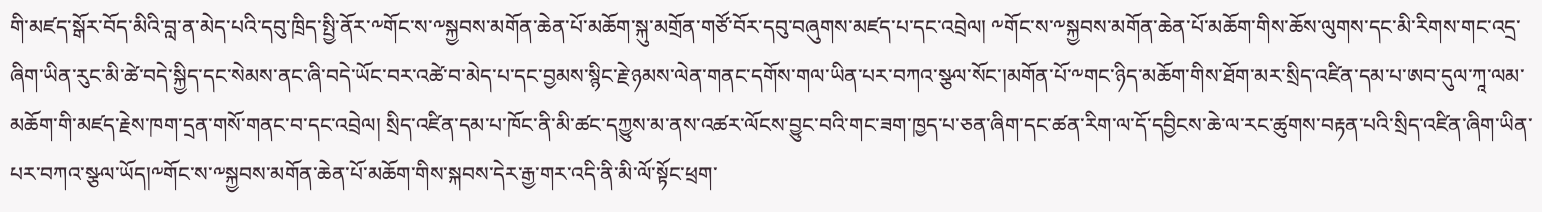གི་མཛད་སྒོར་བོད་མིའི་བླ་ན་མེད་པའི་དབུ་ཁྲིད་སྤྱི་ནོར་༸གོང་ས་༸སྐྱབས་མགོན་ཆེན་པོ་མཆོག་སྐུ་མགྲོན་གཙོ་བོར་དབུ་བཞུགས་མཛད་པ་དང་འབྲེལ། ༸གོང་ས་༸སྐྱབས་མགོན་ཆེན་པོ་མཆོག་གིས་ཆོས་ལུགས་དང་མི་རིགས་གང་འདྲ་ཞིག་ཡིན་རུང་མི་ཚེ་བདེ་སྐྱིད་དང་སེམས་ནང་ཞི་བདེ་ཡོང་བར་འཚེ་བ་མེད་པ་དང་བྱམས་སྙིང་རྗེ་ཉམས་ལེན་གནང་དགོས་གལ་ཡིན་པར་བཀའ་སྩལ་སོང་།མགོན་པོ་༸གང་ཉིད་མཆོག་གིས་ཐོག་མར་སྲིད་འཛིན་དམ་པ་ཨབ་དུལ་ཀཱ་ལམ་མཆོག་གི་མཛད་རྗེས་ཁག་དྲན་གསོ་གནང་བ་དང་འབྲེལ། སྲིད་འཛིན་དམ་པ་ཁོང་ནི་མི་ཚང་དཀྱུས་མ་ནས་འཚར་ལོངས་བྱུང་བའི་གང་ཟག་ཁྱད་པ་ཅན་ཞིག་དང་ཚན་རིག་ལ་དོ་དབྱིངས་ཆེ་ལ་རང་ཚུགས་བརྟན་པའི་སྲིད་འཛིན་ཞིག་ཡིན་པར་བཀའ་སྩལ་ཡོད།༸གོང་ས་༸སྐྱབས་མགོན་ཆེན་པོ་མཆོག་གིས་སྐབས་དེར་རྒྱ་གར་འདི་ནི་མི་ལོ་སྟོང་ཕྲག་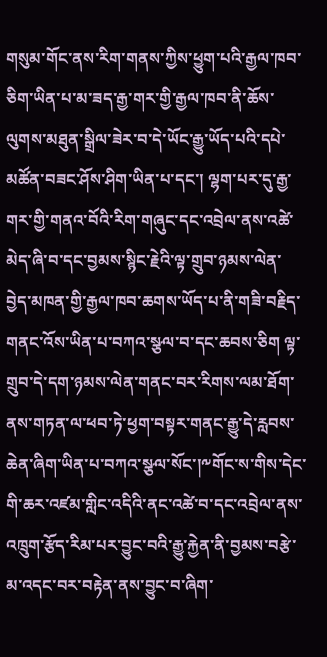གསུམ་གོང་ནས་རིག་གནས་ཀྱིས་ཕྱུག་པའི་རྒྱལ་ཁབ་ཅིག་ཡིན་པ་མ་ཟད་རྒྱ་གར་གྱི་རྒྱལ་ཁབ་ནི་ཆོས་ལུགས་མཐུན་སྒྲིལ་ཟེར་བ་དེ་ཡོང་རྒྱུ་ཡོད་པའི་དཔེ་མཚོན་བཟང་ཤོས་ཤིག་ཡིན་པ་དང་། ལྷག་པར་དུ་རྒྱ་གར་གྱི་གནའ་བོའི་རིག་གཞུང་དང་འབྲེལ་ནས་འཚེ་མེད་ཞི་བ་དང་བྱམས་སྙིང་རྗེའི་ལྟ་གྲུབ་ཉམས་ལེན་བྱེད་མཁན་གྱི་རྒྱལ་ཁབ་ཆགས་ཡོད་པ་ནི་གཟི་བརྗིད་གནང་འོས་ཡིན་པ་བཀའ་སྩལ་བ་དང་ཆབས་ཅིག ལྟ་གྲུབ་དེ་དག་ཉམས་ལེན་གནང་བར་རིགས་ལམ་ཐོག་ནས་གཏན་ལ་ཕབ་ཏེ་ཕྱག་བསྟར་གནང་རྒྱུ་དེ་རླབས་ཆེན་ཞིག་ཡིན་པ་བཀའ་སྩལ་སོང་།༸གོང་ས་གིས་དེང་གི་ཆར་འཛམ་གླིང་འདིའི་ནང་འཚེ་བ་དང་འབྲེལ་ནས་འཁྲུག་རྩོད་རིམ་པར་བྱུང་བའི་རྒྱུ་རྐྱེན་ནི་བྱམས་བརྩེ་མ་འདང་བར་བརྟེན་ནས་བྱུང་བ་ཞིག་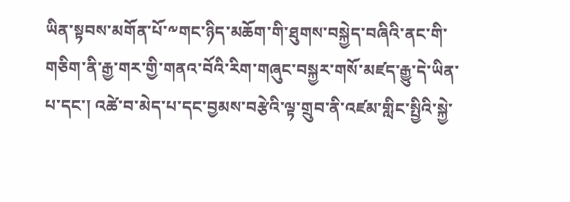ཡིན་སྟབས་མགོན་པོ་༸གང་ཉིད་མཆོག་གི་ཐུགས་བསྐྱེད་བཞིའི་ནང་གི་གཅིག་ནི་རྒྱ་གར་གྱི་གནའ་བོའི་རིག་གཞུང་བསྐྱར་གསོ་མཛད་རྒྱུ་དེ་ཡིན་པ་དང་། འཚེ་བ་མེད་པ་དང་བྱམས་བརྩེའི་ལྟ་གྲུབ་ནི་འཛམ་གླིང་སྤྱིའི་སྐྱེ་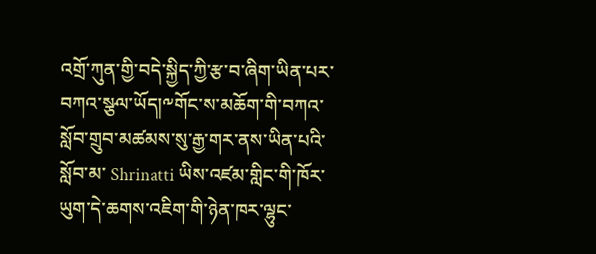འགྲོ་ཀུན་གྱི་བདེ་སྐྱིད་ཀྱི་རྩ་བ་ཞིག་ཡིན་པར་བཀའ་སྩལ་ཡོད།༸གོང་ས་མཆོག་གི་བཀའ་སློབ་གྲུབ་མཚམས་སུ་རྒྱ་གར་ནས་ཡིན་པའི་སློབ་མ་ Shrinatti ཡིས་འཛམ་གླིང་གི་ཁོར་ཡུག་དེ་ཆགས་འཇིག་གི་ཉེན་ཁར་ལྷུང་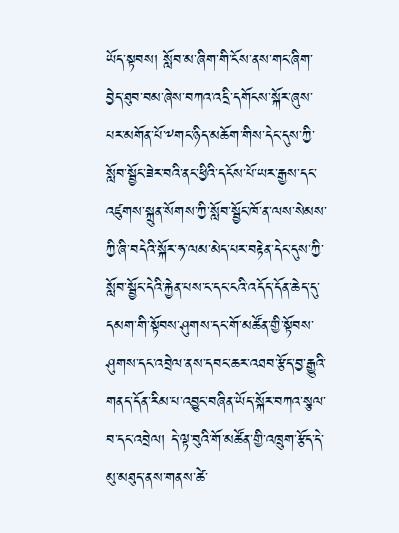ཡོད་སྟབས། སློབ་མ་ཞིག་གི་ངོས་ནས་གང་ཞིག་བྱེད་ཐུབ་བམ་ཞེས་བཀའ་འདྲི་དགོངས་སྐོར་ཞུས་པར་མགོན་པོ་༸གང་ཉིད་མཆོག་གིས་དེང་དུས་ཀྱི་སློབ་སྦྱོང་ཟེར་བའི་ནང་ཕྱིའི་དངོས་པོ་ཡར་རྒྱས་དང་འཛུགས་སྐྲུན་སོགས་ཀྱི་སློབ་སྦྱོང་ཁོ་ན་ལས་སེམས་ཀྱི་ཞི་བདེའི་སྐོར་ཧ་ལམ་མེད་པར་བརྟེན་དེང་དུས་ཀྱི་སློབ་སྦྱོང་དེའི་རྐྱེན་པས་ང་དང་ངའི་འདོད་དོན་ཆེད་དུ་དམག་གི་སྟོབས་ཤུགས་དང་གོ་མཚོན་གྱི་སྟོབས་ཤུགས་དང་འབྲེལ་ནས་དབང་ཆར་འཐབ་རྩོད་བྱ་རྒྱུའི་གནད་དོན་རིམ་པ་འབྱུང་བཞིན་ཡོད་སྐོར་བཀའ་སྩལ་བ་དང་འབྲེལ། དེ་ལྟ་བུའི་གོ་མཚོན་གྱི་འཁྲུག་རྩོད་དེ་མུ་མཐུད་ནས་གནས་ཚེ་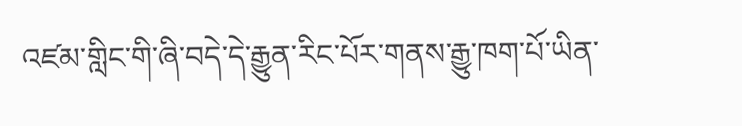འཛམ་གླིང་གི་ཞི་བདེ་དེ་རྒྱུན་རིང་པོར་གནས་རྒྱུ་ཁག་པོ་ཡིན་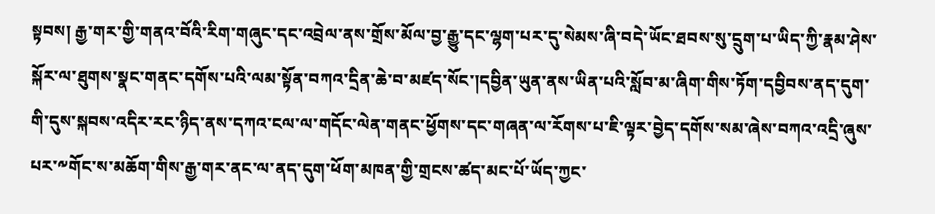སྟབས། རྒྱ་གར་གྱི་གནའ་བོའི་རིག་གཞུང་དང་འབྲེལ་ནས་གྲོས་མོལ་བྱ་རྒྱུ་དང་ལྷག་པར་དུ་སེམས་ཞི་བདེ་ཡོང་ཐབས་སུ་དྲུག་པ་ཡིད་ཀྱི་རྣམ་ཤེས་སྐོར་ལ་ཐུགས་སྣང་གནང་དགོས་པའི་ལམ་སྟོན་བཀའ་དྲིན་ཆེ་བ་མཛད་སོང་།དབྱིན་ཡུན་ནས་ཡིན་པའི་སློབ་མ་ཞིག་གིས་ཏོག་དབྱིབས་ནད་དུག་གི་དུས་སྐབས་འདིར་རང་ཉིད་ནས་དཀའ་ངལ་ལ་གདོང་ལེན་གནང་ཕྱོགས་དང་གཞན་ལ་རོགས་པ་ཇི་ལྟར་བྱེད་དགོས་སམ་ཞེས་བཀའ་འདྲི་ཞུས་པར་༸གོང་ས་མཆོག་གིས་རྒྱ་གར་ནང་ལ་ནད་དུག་ཕོག་མཁན་གྱི་གྲངས་ཚད་མང་པོ་ཡོད་ཀྱང་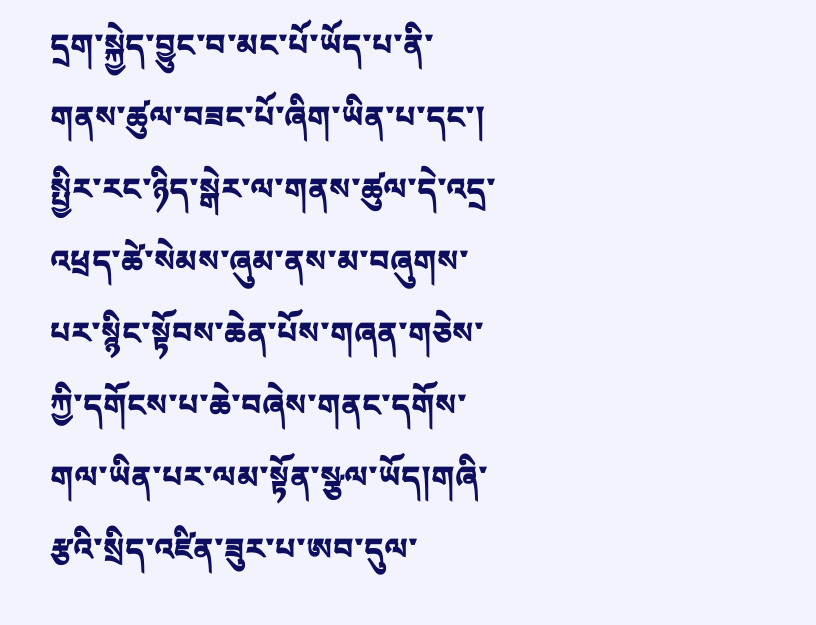དྲག་སྐྱེད་བྱུང་བ་མང་པོ་ཡོད་པ་ནི་གནས་ཚུལ་བཟང་པོ་ཞིག་ཡིན་པ་དང་། སྤྱིར་རང་ཉིད་སྒེར་ལ་གནས་ཚུལ་དེ་འདྲ་འཕྲད་ཚེ་སེམས་ཞུམ་ནས་མ་བཞུགས་པར་སྙིང་སྟོབས་ཆེན་པོས་གཞན་གཅེས་ཀྱི་དགོངས་པ་ཆེ་བཞེས་གནང་དགོས་གལ་ཡིན་པར་ལམ་སྟོན་སྩལ་ཡོད།གཞི་རྩའི་སྲིད་འཛིན་ཟུར་པ་ཨབ་དུལ་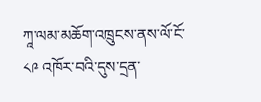ཀཱ་ལམ་མཆོག་འཁྲུངས་ནས་ལོ་ངོ་ ༨༩ འཁོར་བའི་དུས་དྲན་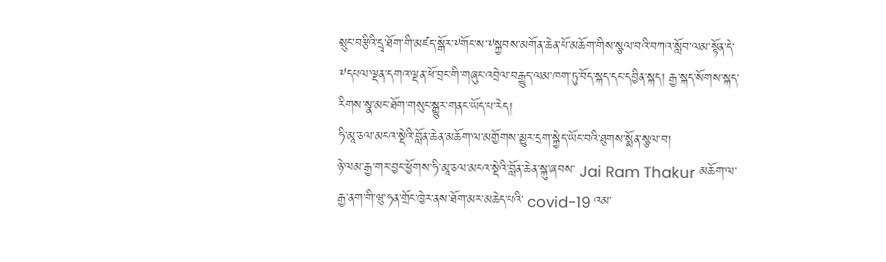སྲུང་བརྩིའི་དྲྭ་ཐོག་གི་མཛད་སྒོར་༸གོང་ས་༸སྐྱབས་མགོན་ཆེན་པོ་མཆོག་གིས་སྩལ་བའི་བཀའ་སློབ་ལམ་སྟོན་དེ་༸དཔལ་ལྡན་དགའ་ལྡན་ཕོ་བྲང་གི་གཞུང་འབྲེལ་བརྒྱུད་ལམ་ཁག་ཏུ་བོད་སྐད་དང་དབྱིན་སྐད། རྒྱ་སྐད་སོགས་སྐད་རིགས་སྣ་མང་ཐོག་གསུང་སྒྱུར་གནང་ཡོད་པ་རེད།
ཧི་མཱ་ཅལ་མངའ་སྡེའི་བློན་ཆེན་མཆོག་ལ་མགྱོགས་མྱུར་དྲག་སྐྱེད་ཡོང་བའི་ཐུགས་སྨོན་སྩལ་བ།
ཉེ་ལམ་རྒྱ་གར་བྱང་ཕྱོགས་ཧི་མཱ་ཅལ་མངའ་སྡེའི་བློན་ཆེན་སྐུ་ཞབས་ Jai Ram Thakur མཆོག་ལ་རྒྱ་ནག་གི་ཝུ་ཧན་གྲོང་ཁྱེར་ནས་ཐོག་མར་མཆེད་པའི་ covid-19 འམ་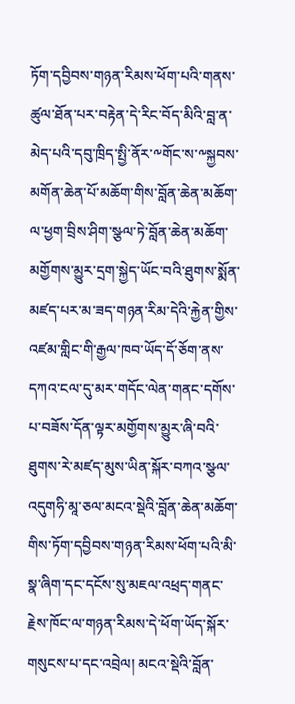ཏོག་དབྱིབས་གཉན་རིམས་ཕོག་པའི་གནས་ཚུལ་ཐོན་པར་བརྟེན་དེ་རིང་བོད་མིའི་བླ་ན་མེད་པའི་དབུ་ཁྲིད་སྤྱི་ནོར་༸གོང་ས་༸སྐྱབས་མགོན་ཆེན་པོ་མཆོག་གིས་བློན་ཆེན་མཆོག་ལ་ཕྱག་བྲིས་ཤིག་སྩལ་ཏེ་བློན་ཆེན་མཆོག་མགྱོགས་མྱུར་དྲག་སྐྱེད་ཡོང་བའི་ཐུགས་སྨོན་མཛད་པར་མ་ཟད་གཉན་རིམ་དེའི་རྐྱེན་གྱིས་འཛམ་གླིང་གི་རྒྱལ་ཁབ་ཡོད་དོ་ཅོག་ནས་དཀའ་ངལ་དུ་མར་གདོང་ལེན་གནང་དགོས་པ་བཟོས་དོན་ལྟར་མགྱོགས་མྱུར་ཞི་བའི་ཐུགས་རེ་མཛད་མུས་ཡིན་སྐོར་བཀའ་སྩལ་འདུགཧི་མཱ་ཅལ་མངའ་སྡེའི་བློན་ཆེན་མཆོག་གིས་ཏོག་དབྱིབས་གཉན་རིམས་ཕོག་པའི་མི་སྣ་ཞིག་དང་དངོས་སུ་མཇལ་འཕྲད་གནང་རྗེས་ཁོང་ལ་གཉན་རིམས་དེ་ཕོག་ཡོད་སྐོར་གསུངས་པ་དང་འབྲེལ། མངའ་སྡེའི་བློན་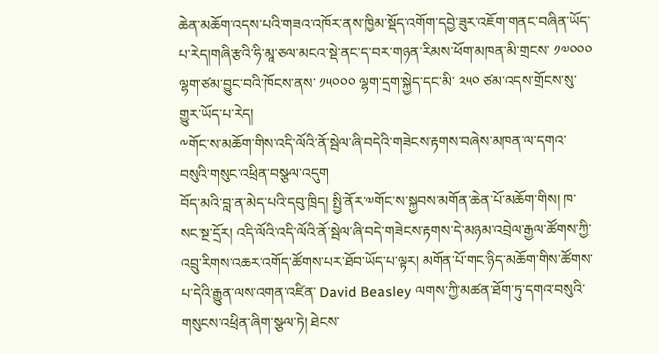ཆེན་མཆོག་འདས་པའི་གཟའ་འཁོར་ནས་ཁྱིམ་སྡོད་འགོག་དབྱེ་ཟུར་འཇོག་གནང་བཞིན་ཡོད་པ་རེད།གཞི་རྩའི་ཧི་མཱ་ཅལ་མངའ་སྡེ་ནང་ད་བར་གཉན་རིམས་ཕོག་མཁན་མི་གྲངས་ ༡༧༠༠༠ ལྷག་ཙམ་བྱུང་བའི་ཁོངས་ནས་ ༡༥༠༠༠ ལྷག་དྲག་སྐྱེད་དང་མི་ ༢༥༠ ཙམ་འདས་གྲོངས་སུ་གྱུར་ཡོད་པ་རེད།
༸གོང་ས་མཆོག་གིས་འདི་ལོའི་ནོ་སྦེལ་ཞི་བདེའི་གཟེངས་རྟགས་བཞེས་མཁན་ལ་དགའ་བསུའི་གསུང་འཕྲིན་བསྩལ་འདུག
བོད་མའི་བླ་ན་མེད་པའི་དབུ་ཁྲིད། སྤྱི་ནོར་༧གོང་ས་སྐྱབས་མགོན་ཆེན་པོ་མཆོག་གིས། ཁ་སང་སྔ་དྲོར། འདི་ལོའི་འདི་ལོའི་ནོ་སྦེལ་ཞི་བདེ་གཟེངས་རྟགས་དེ་མཉམ་འབྲེལ་རྒྱལ་ཚོགས་ཀྱི་འབྲུ་རིགས་འཆར་འགོད་ཚོགས་པར་ཐོབ་ཡོད་པ་ལྟར། མགོན་པོ་གང་ཉིད་མཆོག་གིས་ཚོགས་པ་དེའི་རྒྱུན་ལས་འགན་འཛིན་ David Beasley ལགས་ཀྱི་མཚན་ཐོག་ཏུ་དགའ་བསུའི་གསུངས་འཕྲིན་ཞིག་སྩལ་ཏེ། ཐེངས་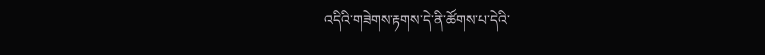འདིའི་གཟེགས་རྟགས་དེ་ནི་ཚོགས་པ་དེའི་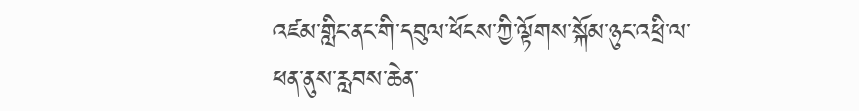འཛམ་གླིང་ནང་གི་དབུལ་ཕོངས་ཀྱི་ལྟོགས་སྐོམ་ཉུང་འཕྲི་ལ་ཕན་ནུས་རླབས་ཆེན་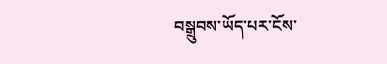བསྒྲུབས་ཡོད་པར་ངོས་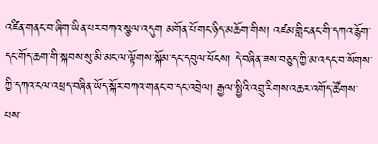འཛིན་གནང་བ་ཞིག་ཡིན་པར་བཀའ་སྩལ་འདུག མགོན་པོ་གང་ཉིད་མཆོག་གིས། འཛམ་གླིང་ནང་གི་དཀའ་རྙོག་དང་གོད་ཆག་གི་སྐབས་སུ་མི་མང་ལ་ལྟོགས་སྐོམ་དང་དབུལ་ཕོངས། དེ་བཞིན་ཟས་བཅུད་ཀྱི་མ་འདང་བ་སོགས་ཀྱི་དཀའ་ངལ་འཕྲད་བཞིན་ཡོད་སྐོར་བཀའ་གནང་བ་དང་འབྲེལ། རྒྱལ་སྤྱིའི་འབྲུ་རིགས་འཆར་འགོད་ཚོགས་པས་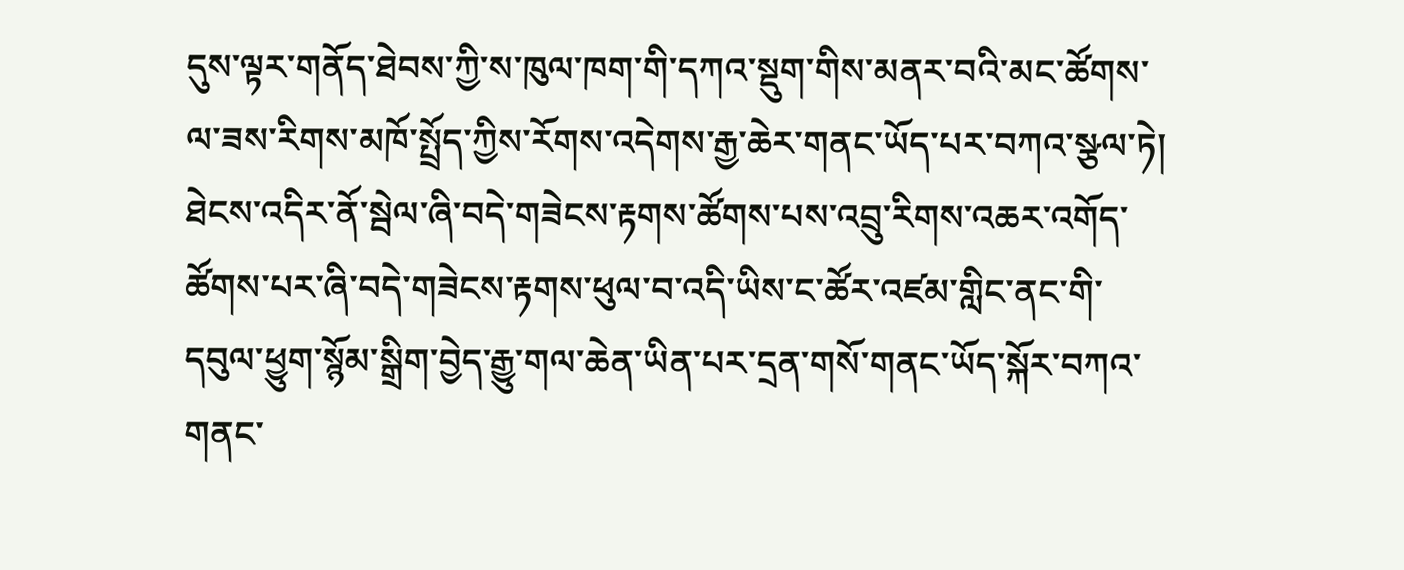དུས་ལྟར་གནོད་ཐེབས་ཀྱི་ས་ཁུལ་ཁག་གི་དཀའ་སྡུག་གིས་མནར་བའི་མང་ཚོགས་ལ་ཟས་རིགས་མཁོ་སྤྲོད་ཀྱིས་རོགས་འདེགས་རྒྱ་ཆེར་གནང་ཡོད་པར་བཀའ་སྩལ་ཏེ། ཐེངས་འདིར་ནོ་སྦེལ་ཞི་བདེ་གཟེངས་རྟགས་ཚོགས་པས་འབྲུ་རིགས་འཆར་འགོད་ཚོགས་པར་ཞི་བདེ་གཟེངས་རྟགས་ཕུལ་བ་འདི་ཡིས་ང་ཚོར་འཛམ་གླིང་ནང་གི་དབུལ་ཕྱུག་སྙོམ་སྒྲིག་བྱེད་རྒྱུ་གལ་ཆེན་ཡིན་པར་དྲན་གསོ་གནང་ཡོད་སྐོར་བཀའ་གནང་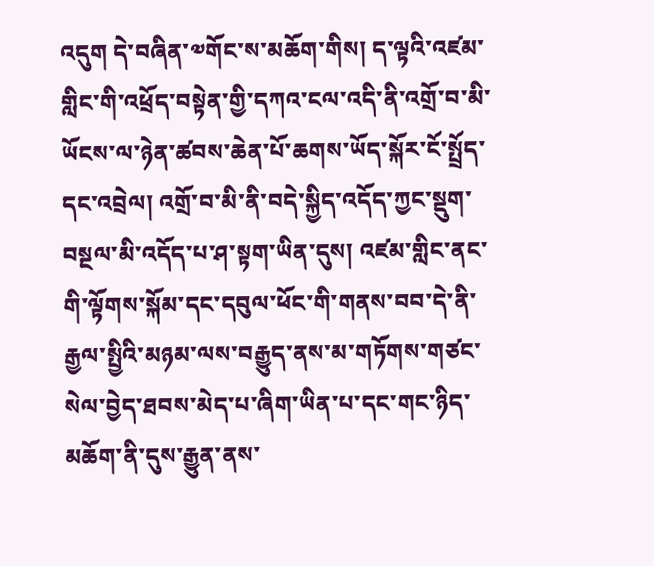འདུག དེ་བཞིན་༧གོང་ས་མཆོག་གིས། ད་ལྟའི་འཛམ་གླིང་གི་འཕྲོད་བསྟེན་གྱི་དཀའ་ངལ་འདི་ནི་འགྲོ་བ་མི་ཡོངས་ལ་ཉེན་ཚབས་ཆེན་པོ་ཆགས་ཡོད་སྐོར་ངོ་སྤྲོད་དང་འབྲེལ། འགྲོ་བ་མི་ནི་བདེ་སྐྱིད་འདོད་ཀྱང་སྡུག་བསྔལ་མི་འདོད་པ་ཤ་སྟག་ཡིན་དུས། འཛམ་གླིང་ནང་གི་ལྟོགས་སྐོམ་དང་དབུལ་ཕོང་གི་གནས་བབ་དེ་ནི་རྒྱལ་སྤྱིའི་མཉམ་ལས་བརྒྱུད་ནས་མ་གཏོགས་གཙང་སེལ་བྱེད་ཐབས་མེད་པ་ཞིག་ཡིན་པ་དང་གང་ཉིད་མཆོག་ནི་དུས་རྒྱུན་ནས་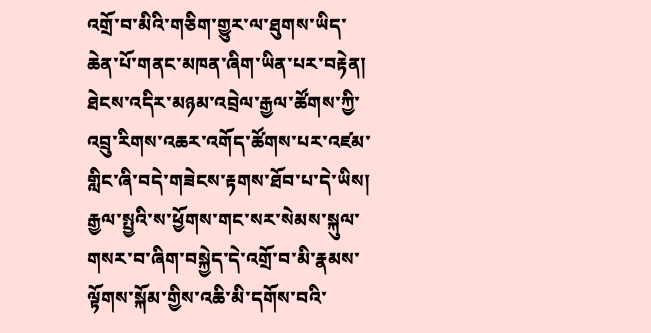འགྲོ་བ་མིའི་གཅིག་གྱུར་ལ་ཐུགས་ཡིད་ཆེན་པོ་གནང་མཁན་ཞིག་ཡིན་པར་བརྟེན། ཐེངས་འདིར་མཉམ་འབྲེལ་རྒྱལ་ཚོགས་ཀྱི་འབྲུ་རིགས་འཆར་འགོད་ཚོགས་པར་འཛམ་གླིང་ཞི་བདེ་གཟེངས་རྟགས་ཐོབ་པ་དེ་ཡིས། རྒྱལ་སྤྱའི་ས་ཕྱོགས་གང་སར་སེམས་སྐུལ་གསར་བ་ཞིག་བསྐྱེད་དེ་འགྲོ་བ་མི་རྣམས་ལྟོགས་སྐོམ་གྱིས་འཆི་མི་དགོས་བའི་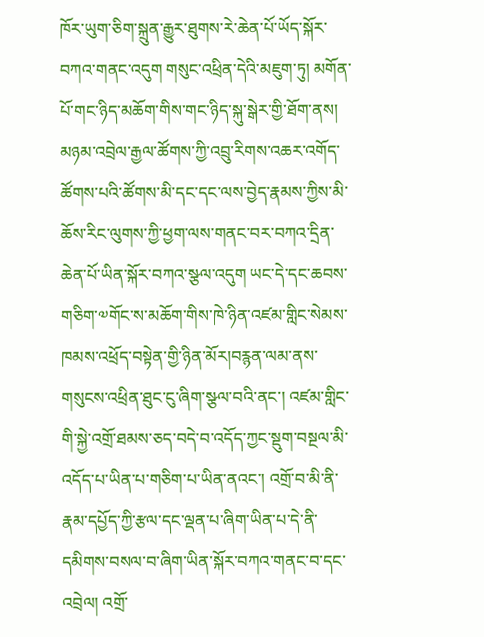ཁོར་ཡུག་ཅིག་སྐྲུན་རྒྱུར་ཐུགས་རེ་ཆེན་པོ་ཡོད་སྐོར་བཀའ་གནང་འདུག གསུང་འཕྲིན་དེའི་མཇུག་ཏུ། མགོན་པོ་གང་ཉིད་མཆོག་གིས་གང་ཉིད་སྐུ་སྒེར་གྱི་ཐོག་ནས། མཉམ་འབྲེལ་རྒྱལ་ཚོགས་ཀྱི་འབྲུ་རིགས་འཆར་འགོད་ཚོགས་པའི་ཚོགས་མི་དང་དང་ལས་བྱེད་རྣམས་ཀྱིས་མི་ཆོས་རིང་ལུགས་ཀྱི་ཕྱག་ལས་གནང་བར་བཀའ་དྲིན་ཆེན་པོ་ཡིན་སྐོར་བཀའ་སྩལ་འདུག ཡང་དེ་དང་ཆབས་གཅིག་༧གོང་ས་མཆོག་གིས་ཁེ་ཉིན་འཛམ་གླིང་སེམས་ཁམས་འཕྲོད་བསྟེན་གྱི་ཉིན་མོར།བརྙན་ལམ་ནས་གསུངས་འཕྲིན་ཐུང་ངུ་ཞིག་སྩལ་བའི་ནང་། འཛམ་གླིང་གི་སྐྱེ་འགྲོ་ཐམས་ཅད་བདེ་བ་འདོད་ཀྱང་སྡུག་བསྔལ་མི་འདོད་པ་ཡིན་པ་གཅིག་པ་ཡིན་ནའང་། འགྲོ་བ་མི་ནི་རྣམ་དཔྱོད་ཀྱི་རྩལ་དང་ལྡན་པ་ཞིག་ཡིན་པ་དེ་ནི་དམིགས་བསལ་བ་ཞིག་ཡིན་སྐོར་བཀའ་གནང་བ་དང་འབྲེལ། འགྲོ་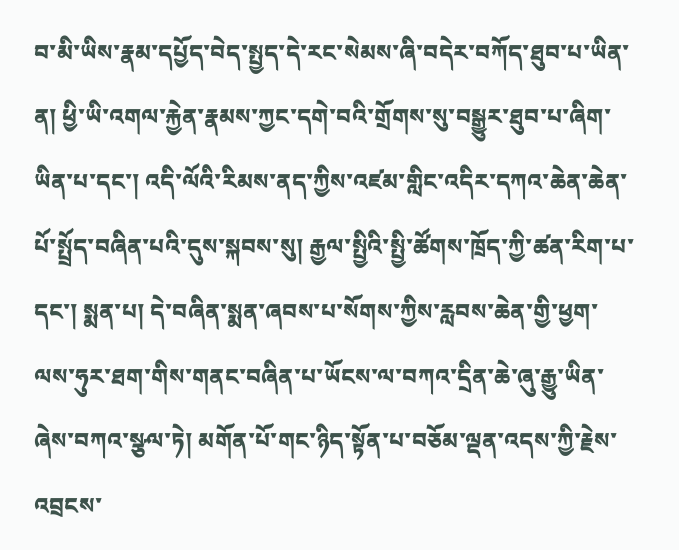བ་མི་ཡིས་རྣམ་དཔྱོད་བེད་སྤྱད་དེ་རང་སེམས་ཞི་བདེར་བཀོད་ཐུབ་པ་ཡིན་ན། ཕྱི་ཡི་འགལ་རྐྱེན་རྣམས་ཀྱང་དགེ་བའི་གྲོགས་སུ་བསྒྱུར་ཐུབ་པ་ཞིག་ཡིན་པ་དང་། འདི་ལོའི་རིམས་ནད་ཀྱིས་འཛམ་གླིང་འདིར་དཀའ་ཆེན་ཆེན་པོ་སྤྲོད་བཞིན་པའི་དུས་སྐབས་སུ། རྒྱལ་སྤྱིའི་སྤྱི་ཚོགས་ཁྲོད་ཀྱི་ཚན་རིག་པ་དང་། སྨན་པ། དེ་བཞིན་སྨན་ཞབས་པ་སོགས་ཀྱིས་རླབས་ཆེན་གྱི་ཕྱག་ལས་ཧུར་ཐག་གིས་གནང་བཞིན་པ་ཡོངས་ལ་བཀའ་དྲིན་ཆེ་ཞུ་རྒྱུ་ཡིན་ཞེས་བཀའ་སྩལ་ཏེ། མགོན་པོ་གང་ཉིད་སྟོན་པ་བཅོམ་ལྡན་འདས་ཀྱི་རྗེས་འབྲངས་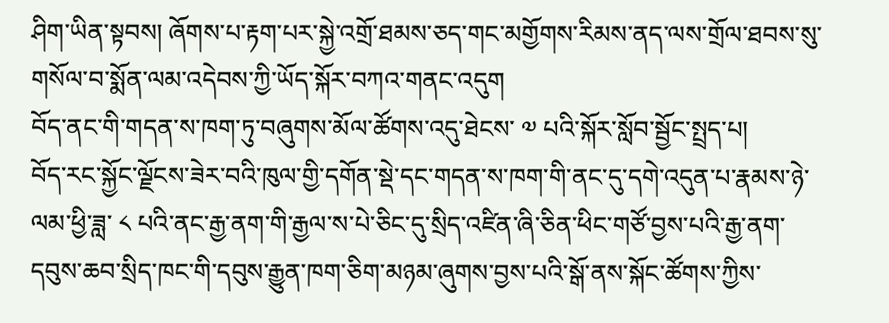ཤིག་ཡིན་སྟབས། ཞོགས་པ་རྟག་པར་སྐྱེ་འགྲོ་ཐམས་ཅད་གང་མགྱོགས་རིམས་ནད་ལས་གྲོལ་ཐབས་སུ་གསོལ་བ་སྨོན་ལམ་འདེབས་ཀྱི་ཡོད་སྐོར་བཀའ་གནང་འདུག
བོད་ནང་གི་གདན་ས་ཁག་ཏུ་བཞུགས་མོལ་ཚོགས་འདུ་ཐེངས་ ༧ པའི་སྐོར་སློབ་སྦྱོང་སྤྲད་པ།
བོད་རང་སྐྱོང་ལྗོངས་ཟེར་བའི་ཁུལ་གྱི་དགོན་སྡེ་དང་གདན་ས་ཁག་གི་ནང་དུ་དགེ་འདུན་པ་རྣམས་ཉེ་ལམ་ཕྱི་ཟླ་ ༨ པའི་ནང་རྒྱ་ནག་གི་རྒྱལ་ས་པེ་ཅིང་དུ་སྲིད་འཛིན་ཞི་ཅིན་ཕིང་གཙོ་བྱས་པའི་རྒྱ་ནག་དབུས་ཆབ་སྲིད་ཁང་གི་དབུས་རྒྱུན་ཁག་ཅིག་མཉམ་ཞུགས་བྱས་པའི་སྒོ་ནས་སྐོང་ཚོགས་ཀྱིས་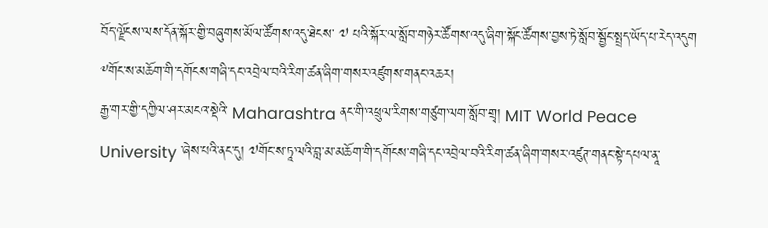བོད་ལྗོངས་ལས་དོན་སྐོར་གྱི་བཞུགས་མོལ་ཚོགས་འདུ་ཐེངས་ ༧ པའི་སྐོར་ལ་སློབ་གཉེར་ཚོགས་འདུ་ཞིག་སྐོང་ཚོགས་བྱས་ཏེ་སློབ་སྦྱོང་སྤྲད་ཡོད་པ་རེད་འདུག
༸གོང་ས་མཆོག་གི་དགོངས་གཞི་དང་འབྲེལ་བའི་རིག་ཚན་ཞིག་གསར་འཛུགས་གནང་འཆར།
རྒྱ་གར་གྱི་དཀྱིལ་ཤར་མངའ་སྡེའི་ Maharashtra ནང་གི་འཕྲུལ་རིགས་གཙུག་ལག་སློབ་གྲྭ། MIT World Peace University ་ཞེས་པའི་ནང་དུ། ༧གོང་ས་ཏཱ་ལའི་བླ་མ་མཆོག་གི་དགོངས་གཞི་དང་འབྲེལ་བའི་རིག་ཚན་ཞིག་གསར་འཛུཊ་གནང་སྟེ་དཔལ་ནཱ་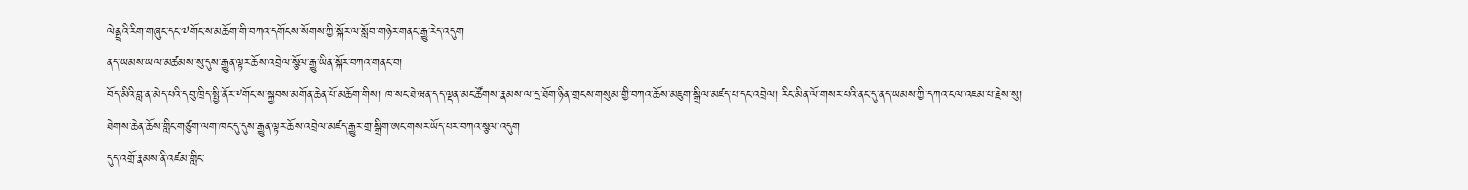ལེནྡྲའི་རིག་གཞུང་དང་༧གོང་ས་མཆོག་གི་བཀའ་དགོངས་སོགས་ཀྱི་སྐོར་ལ་སློབ་གཉེར་གནང་རྒྱུ་རེད་འདུག
ནད་ཡམས་ཡལ་མཚམས་སུ་དུས་རྒྱུན་ལྟར་ཆོས་འབྲེལ་སྩོལ་རྒྱུ་ཡིན་སྐོར་བཀའ་གནང་བ།
བོད་མིའི་བླ་ན་མེད་པའི་དབུ་ཁྲིད་སྤྱི་ནོར་༸གོང་ས་སྐྱབས་མགོན་ཆེན་པོ་མཆོག་གིས། ཁ་སང་ཐེ་ཝན་དད་ལྡན་མང་ཚོགས་རྣམས་ལ་དྲ་ཐོག་ཉིན་གྲངས་གསུམ་གྱི་བཀའ་ཆོས་མཇུག་སྒྲིལ་མཛད་པ་དང་འབྲེལ། རིང་མིན་ལོ་གསར་པའི་ནང་དུ་ནད་ཡམས་ཀྱི་དཀའ་ངལ་འཇམ་པ་རྗེས་སུ། ཐེགས་ཆེན་ཆོས་གླིང་གཙུག་ལག་ཁང་དུ་དུས་རྒྱུན་ལྟར་ཆོས་འབྲེལ་མཛད་རྒྱུར་གྲ་སྒྲིག་ཨང་གསར་ཡོད་པར་བཀའ་སྩལ་འདུག
དུད་འགྲོ་རྣམས་ནི་འཛམ་གླིང་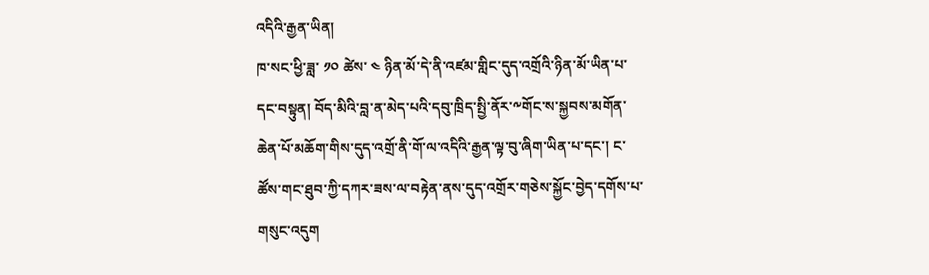འདིའི་རྒྱན་ཡིན།
ཁ་སང་ཕྱི་ཟླ་ ༡༠ ཚེས་ ༤ ཉིན་མོ་དེ་ནི་འཛམ་གླིང་དུད་འགྲོའི་ཉིན་མོ་ཡིན་པ་དང་བསྟུན། བོད་མིའི་བླ་ན་མེད་པའི་དབུ་ཁྲིད་སྤྱི་ནོར་༸གོང་ས་སྐྱབས་མགོན་ཆེན་པོ་མཆོག་གིས་དུད་འགྲོ་ནི་གོ་ལ་འདིའི་རྒྱན་ལྟ་བུ་ཞིག་ཡིན་པ་དང་། ང་ཚོས་གང་ཐུབ་ཀྱི་དཀར་ཟས་ལ་བརྟེན་ནས་དུད་འགྲོར་གཅེས་སྐྱོང་བྱེད་དགོས་པ་གསུང་འདུག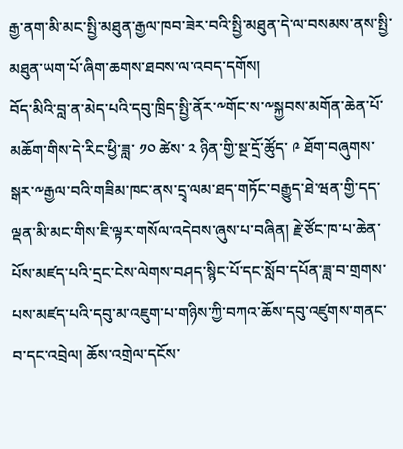རྒྱ་ནག་མི་མང་སྤྱི་མཐུན་རྒྱལ་ཁབ་ཟེར་བའི་སྤྱི་མཐུན་དེ་ལ་བསམས་ནས་སྤྱི་མཐུན་ཡག་པོ་ཞིག་ཆགས་ཐབས་ལ་འབད་དགོས།
བོད་མིའི་བླ་ན་མེད་པའི་དབུ་ཁྲིད་སྤྱི་ནོར་༸གོང་ས་༸སྐྱབས་མགོན་ཆེན་པོ་མཆོག་གིས་དེ་རིང་ཕྱི་ཟླ་ ༡༠ ཚེས་ ༢ ཉིན་གྱི་སྔ་དྲོ་ཚོུད་ ༩ ཐོག་བཞུགས་སྒར་༸རྒྱལ་བའི་གཟིམ་ཁང་ནས་དྲྭ་ལམ་ཐད་གཏོང་བརྒྱུད་ཐེ་ཝན་གྱི་དད་ལྡན་མི་མང་གིས་ཇི་ལྟར་གསོལ་འདེབས་ཞུས་པ་བཞིན། རྗེ་ཙོང་ཁ་པ་ཆེན་པོས་མཛད་པའི་དྲང་ངེས་ལེགས་བཤད་སྙིང་པོ་དང་སློབ་དཔོན་ཟླ་བ་གྲགས་པས་མཛད་པའི་དབུ་མ་འཇུག་པ་གཉིས་ཀྱི་བཀའ་ཆོས་དབུ་འཛུགས་གནང་བ་དང་འབྲེལ། ཆོས་འགྲེལ་དངོས་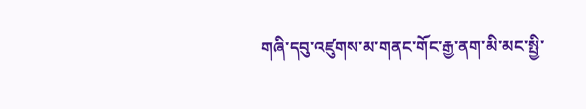གཞི་དབུ་འཛུགས་མ་གནང་གོང་རྒྱ་ནག་མི་མང་སྤྱི་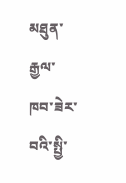མཐུན་རྒྱལ་ཁབ་ཟེར་བའི་སྤྱི་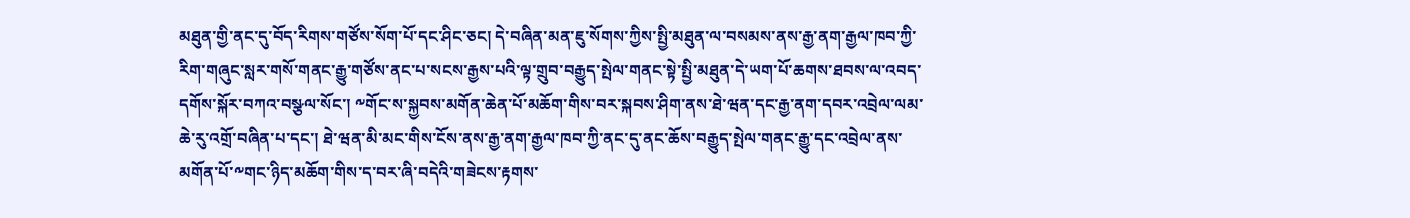མཐུན་གྱི་ནང་དུ་བོད་རིགས་གཙོས་སོག་པོ་དང་ཤིང་ཅང། དེ་བཞིན་མན་ཇུ་སོགས་ཀྱིས་སྤྱི་མཐུན་ལ་བསམས་ནས་རྒྱ་ནག་རྒྱལ་ཁབ་ཀྱི་རིག་གཞུང་སླར་གསོ་གནང་རྒྱུ་གཙོས་ནང་པ་སངས་རྒྱས་པའི་ལྟ་གྲུབ་བརྒྱུད་སྤེལ་གནང་སྟེ་སྤྱི་མཐུན་དེ་ཡག་པོ་ཆགས་ཐབས་ལ་འབད་དགོས་སྐོར་བཀའ་བསྩལ་སོང་། ༸གོང་ས་སྐྱབས་མགོན་ཆེན་པོ་མཆོག་གིས་བར་སྐབས་ཤིག་ནས་ཐེ་ཝན་དང་རྒྱ་ནག་དབར་འབྲེལ་ལམ་ཆེ་རུ་འགྲོ་བཞིན་པ་དང་། ཐེ་ཝན་མི་མང་གིས་ངོས་ནས་རྒྱ་ནག་རྒྱལ་ཁབ་ཀྱི་ནང་དུ་ནང་ཆོས་བརྒྱུད་སྤེལ་གནང་རྒྱུ་དང་འབྲེལ་ནས་མགོན་པོ་༸གང་ཉིད་མཆོག་གིས་ད་བར་ཞི་བདེའི་གཟེངས་རྟགས་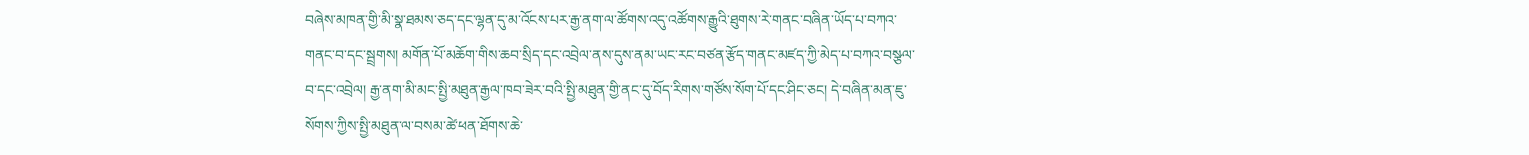བཞེས་མཁན་གྱི་མི་སྣ་ཐམས་ཅད་དང་ལྷན་དུ་མ་འོངས་པར་རྒྱ་ནག་ལ་ཚོགས་འདུ་འཚོགས་རྒྱུའི་ཐུགས་རེ་གནང་བཞིན་ཡོད་པ་བཀའ་གནང་བ་དང་སྦྲགས། མགོན་པོ་མཆོག་གིས་ཆབ་སྲིད་དང་འབྲེལ་ནས་དུས་ནམ་ཡང་རང་བཙན་རྩོད་གནང་མཛད་ཀྱི་མེད་པ་བཀའ་བསྩལ་བ་དང་འབྲེལ། རྒྱ་ནག་མི་མང་སྤྱི་མཐུན་རྒྱལ་ཁབ་ཟེར་བའི་སྤྱི་མཐུན་གྱི་ནང་དུ་བོད་རིགས་གཙོས་སོག་པོ་དང་ཤིང་ཅང། དེ་བཞིན་མན་ཇུ་སོགས་ཀྱིས་སྤྱི་མཐུན་ལ་བསམ་ཚེ་ཕན་ཐོགས་ཆེ་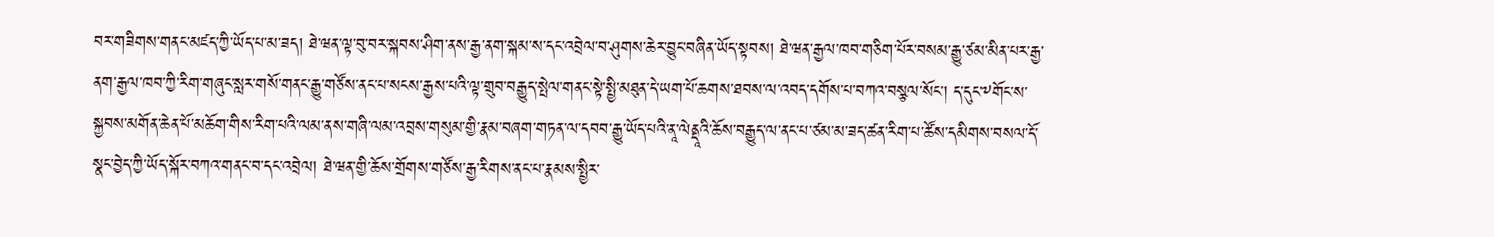བར་གཟིགས་གནང་མཛད་ཀྱི་ཡོད་པ་མ་ཟད། ཐེ་ཝན་ལྟ་བུ་བར་སྐབས་ཤིག་ནས་རྒྱ་ནག་སྐམ་ས་དང་འབྲེལ་བ་ཤུགས་ཆེར་བྱུང་བཞིན་ཡོད་སྟབས། ཐེ་ཝན་རྒྱལ་ཁབ་གཅིག་པོར་བསམ་རྒྱུ་ཙམ་མིན་པར་རྒྱ་ནག་རྒྱལ་ཁབ་ཀྱི་རིག་གཞུང་སླར་གསོ་གནང་རྒྱུ་གཙོས་ནང་པ་སངས་རྒྱས་པའི་ལྟ་གྲུབ་བརྒྱུད་སྤེལ་གནང་སྟེ་སྤྱི་མཐུན་དེ་ཡག་པོ་ཆགས་ཐབས་ལ་འབད་དགོས་པ་བཀའ་བསྩལ་སོང་། ད་དུང་༸གོང་ས་སྐྱབས་མགོན་ཆེན་པོ་མཆོག་གིས་རིག་པའི་ལམ་ནས་གཞི་ལམ་འབྲས་གསུམ་གྱི་རྣམ་བཞག་གཏན་ལ་དབབ་རྒྱུ་ཡོད་པའི་ནཱ་ལེནྡཱའི་ཆོས་བརྒྱུད་ལ་ནང་པ་ཙམ་མ་ཟད་ཚན་རིག་པ་ཚོས་དམིགས་བསལ་དོ་སྣང་བྱེད་ཀྱི་ཡོད་སྐོར་བཀའ་གནང་བ་དང་འབྲེལ། ཐེ་ཝན་གྱི་ཆོས་གྲོགས་གཙོས་རྒྱ་རིགས་ནང་པ་རྣམས་སྤྱིར་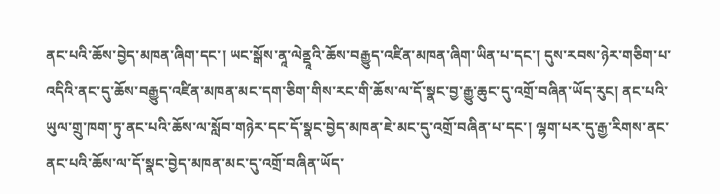ནང་པའི་ཆོས་བྱེད་མཁན་ཞིག་དང་། ཡང་སྒོས་ནཱ་ལེནྡཱའི་ཆོས་བརྒྱུད་འཛིན་མཁན་ཞིག་ཡིན་པ་དང་། དུས་རབས་ཉེར་གཅིག་པ་འདིའི་ནང་དུ་ཆོས་བརྒྱུད་འཛིན་མཁན་མང་དག་ཅིག་གིས་རང་གི་ཆོས་ལ་དོ་སྣང་བྱ་རྒྱུ་ཆུང་དུ་འགྲོ་བཞིན་ཡོད་རུང། ནང་པའི་ཡུལ་གྲུ་ཁག་ཏུ་ནང་པའི་ཆོས་ལ་སློབ་གཉེར་དང་དོ་སྣང་བྱེད་མཁན་ཇེ་མང་དུ་འགྲོ་བཞིན་པ་དང་། ལྷག་པར་དུ་རྒྱ་རིགས་ནང་ནང་པའི་ཆོས་ལ་དོ་སྣང་བྱེད་མཁན་མང་དུ་འགྲོ་བཞིན་ཡོད་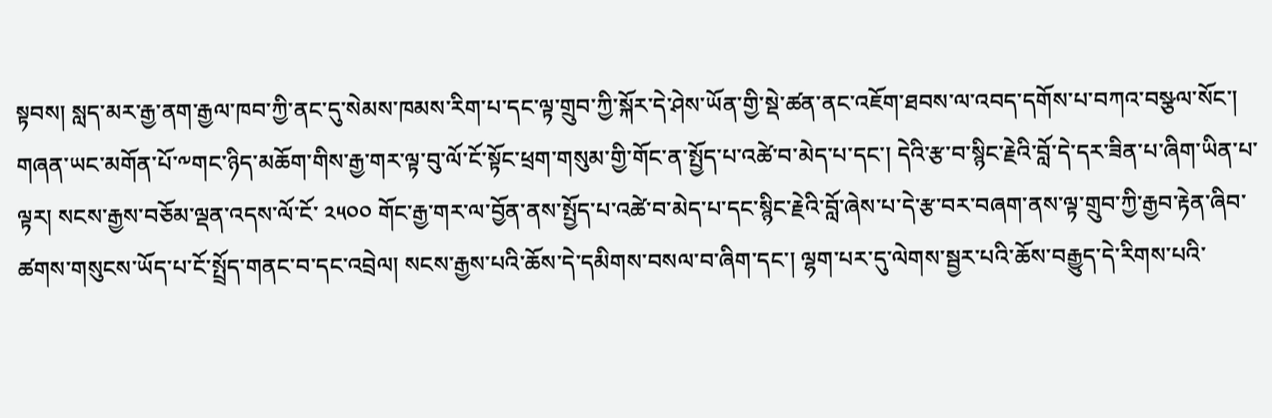སྟབས། སླད་མར་རྒྱ་ནག་རྒྱལ་ཁབ་ཀྱི་ནང་དུ་སེམས་ཁམས་རིག་པ་དང་ལྟ་གྲུབ་ཀྱི་སྐོར་དེ་ཤེས་ཡོན་གྱི་སྡེ་ཚན་ནང་འཇོག་ཐབས་ལ་འབད་དགོས་པ་བཀའ་བསྩལ་སོང་། གཞན་ཡང་མགོན་པོ་༸གང་ཉིད་མཆོག་གིས་རྒྱ་གར་ལྟ་བུ་ལོ་ངོ་སྟོང་ཕྲག་གསུམ་གྱི་གོང་ན་སྤྱོད་པ་འཚེ་བ་མེད་པ་དང་། དེའི་རྩ་བ་སྙིང་རྗེའི་བློ་དེ་དར་ཟིན་པ་ཞིག་ཡིན་པ་ལྟར། སངས་རྒྱས་བཅོམ་ལྡན་འདས་ལོ་ངོ་ ༢༥༠༠ གོང་རྒྱ་གར་ལ་བྱོན་ནས་སྤྱོད་པ་འཚེ་བ་མེད་པ་དང་སྙིང་རྗེའི་བློ་ཞེས་པ་དེ་རྩ་བར་བཞག་ནས་ལྟ་གྲུབ་ཀྱི་རྒྱབ་རྟེན་ཞིབ་ཚགས་གསུངས་ཡོད་པ་ངོ་སྤྲོད་གནང་བ་དང་འབྲེལ། སངས་རྒྱས་པའི་ཆོས་དེ་དམིགས་བསལ་བ་ཞིག་དང་། ལྷག་པར་དུ་ལེགས་སྦྱར་པའི་ཆོས་བརྒྱུད་དེ་རིགས་པའི་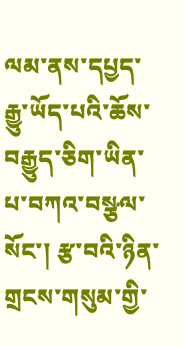ལམ་ནས་དཔྱད་རྒྱུ་ཡོད་པའི་ཆོས་བརྒྱུད་ཅིག་ཡིན་པ་བཀའ་བསྩལ་སོང་། རྩ་བའི་ཉིན་གྲངས་གསུམ་གྱི་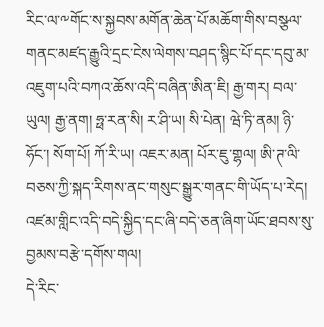རིང་ལ་༸གོང་ས་སྐྱབས་མགོན་ཆེན་པོ་མཆོག་གིས་བསྩལ་གནང་མཛད་རྒྱུའི་དྲང་ངེས་ལེགས་བཤད་སྙིང་པོ་དང་དབུ་མ་འཇུག་པའི་བཀའ་ཆོས་འདི་བཞིན་ཨིན་ཇི། རྒྱ་གར། བལ་ཡུལ། རྒྱ་ནག། ཧྥ་རན་སི། ར་ཤི་ཡ། སི་པེན། ཝེ་ཏི་ནམ། ཉི་ཧོང་། སོག་པོ། ཀོ་རི་ཡ། འཇར་མན། པོར་ཇུ་གྷལ། ཨི་ཊ་ལི་བཅས་ཀྱི་སྐད་རིགས་ནང་གསུང་སྒྱུར་གནང་གི་ཡོད་པ་རེད།
འཛམ་གླིང་འདི་བདེ་སྐྱིད་དང་ཞི་བདེ་ཅན་ཞིག་ཡོང་ཐབས་སུ་བྱམས་བརྩེ་དགོས་གལ།
དེ་རིང་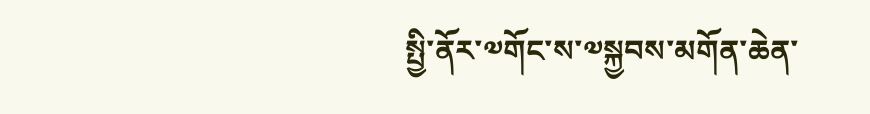སྤྱི་ནོར་༧གོང་ས་༧སྐྱབས་མགོན་ཆེན་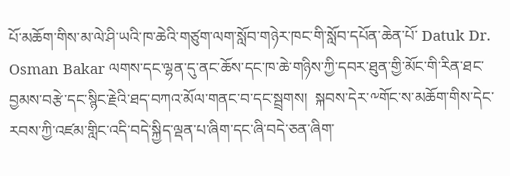པོ་མཆོག་གིས་མ་ལེ་ཤི་ཡའི་ཁ་ཆེའི་གཙུག་ལག་སློབ་གཉེར་ཁང་གི་སློབ་དཔོན་ཆེན་པོ་ Datuk Dr. Osman Bakar ལགས་དང་ལྷན་དུ་ནང་ཆོས་དང་ཁ་ཆེ་གཉིས་ཀྱི་དབར་ཐུན་གྱི་མོང་གི་རིན་ཐང་བྱམས་བརྩེ་དང་སྙིང་རྗེའི་ཐད་བཀའ་མོལ་གནང་བ་དང་སྦྲགས།  སྐབས་དེར་༸གོང་ས་མཆོག་གིས་དེང་རབས་ཀྱི་འཛམ་གླིང་འདི་བདེ་སྐྱིད་ལྡན་པ་ཞིག་དང་ཞི་བདེ་ཅན་ཞིག་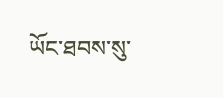ཡོང་ཐབས་སུ་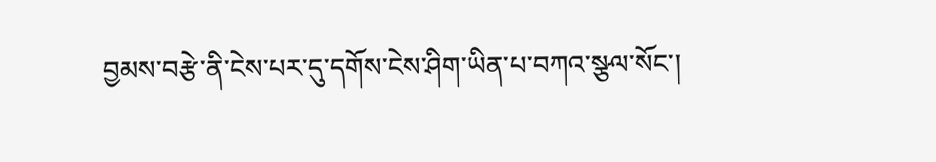བྱམས་བརྩེ་ནི་ངེས་པར་དུ་དགོས་ངེས་ཤིག་ཡིན་པ་བཀའ་སྩལ་སོང་།